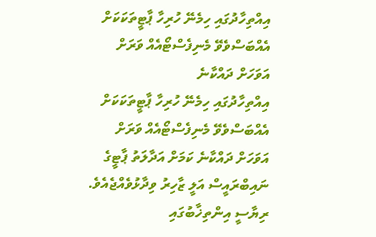އިއްތިހާދުގައި ހިމެނޭ ހުރިހާ ޕާޓީތަކަކަށް އެއްބަސްވެވޭ މެނިފެސްޓޯއެއް ވަރަށް އަވަހަށް ދައްކާނެ
އިއްތިހާދުގައި ހިމެނޭ ހުރިހާ ޕާޓީތަކަކަށް އެއްބަސްވެވޭ މެނިފެސްޓޯއެއް ވަރަށް އަވަހަށް ދައްކާނެ ކަމަށް އަދާލަތު ޕާޓީގެ ނައިބްރައީސް އަލީ ޒާހިރު ވިދާޅުވެއްޖެއެވެ.
ރިޔާސީ އިންތިޚާބުގައި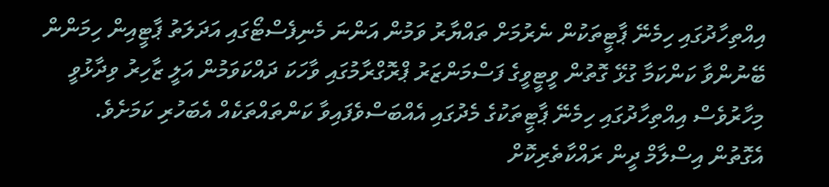އިއްތިހާދުގައި ހިމެނޭ ޕާޓީތަކުން ނެރުމަށް ތައްޔާރު ވަމުން އަންނަ މެނިފެސްޓޯގައި އަދަލަތު ޕާޓީއިން ހިމަންން ބޭނުންވާ ކަންކަމާ ގުޅޭ ގޮތުން ވީޓީވީގެ ފަސްމަންޒަރު ޕްރޮގްރާމުގައި ވާހަކަ ދައްކަވަމުން އަލީ ޒާހިރު ވިދާޅުވީ މިހާރުވެސް އިއްތިހާދުގައި ހިމެނޭ ޕާޓީތަކުގެ މެދުގައި އެއްބަސްވެފައިވާ ކަންތައްތަކެއް އެބަހުރި ކަމަށެވެ.
އެގޮތުން އިސްލާމް ދީން ރައްކާތެރިކޮށް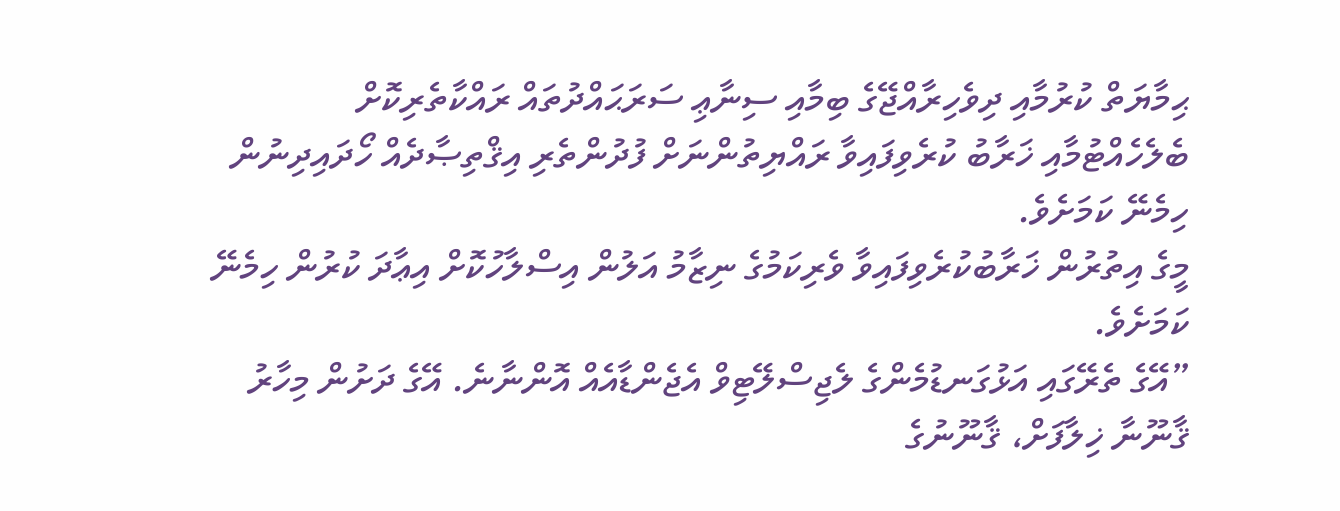ޙިމާޔަތް ކުރުމާއި ދިވެހިރާއްޖޭގެ ބިމާއި ސިނާޢި ސަރަޙައްދުތައް ރައްކާތެރިކޮށް ބެލެހެއްޓުމާއި ޚަރާބު ކުރެވިފައިވާ ރައްޔިތުންނަށް ފުދުންތެރި އިޤްތިޞާދެއް ހޯދައިދިނުން ހިމެނޭ ކަމަށެވެ.
މީގެ އިތުރުން ޚަރާބުކުރެވިފައިވާ ވެރިކަމުގެ ނިޒާމު އަލުން އިސްލާހުކޮށް އިޢާދަ ކުރުން ހިމެނޭ ކަމަށެވެ.
”އޭގެ ތެރޭގައި އަޅުގަނޑުމެންގެ ލެޖިސްލޭޓިވް އެޖެންޑާއެއް އޮންނާނެ. އޭގެ ދަށުން މިހާރު ޤާނޫނާ ޚިލާފަށް، ޤާނޫނުގެ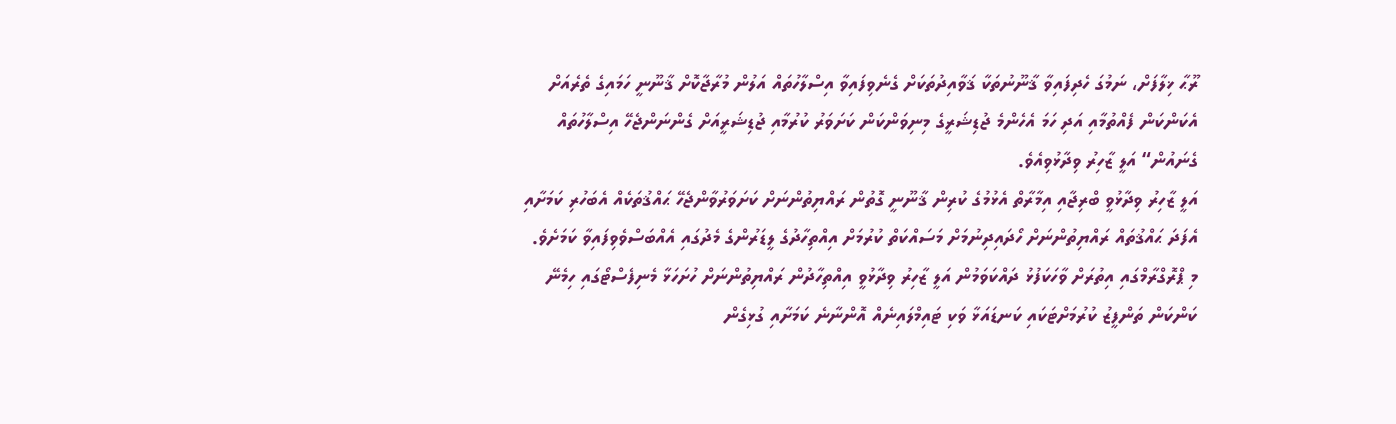ރޫޙާ ޚިލާފަށް، ނަމުގަ ހެދިފައިވާ ޤާނޫނުތަކާ ޤަވާއިދުތަކަށް ގެނެވިފައިވާ އިސްލާހުތައް އަލުން މުރާޖާކޮށް ޤާނޫނީ ހަމައިގެ ތެރެއަށް އެކަންކަން ފެއްތުމާއި އަދި ހަމަ އެހެންމެ ޖުޑިޝަރީގެ މިނިވަންކަން ކަށަވަރު ކުރުމާއި ޖުޑިޝަރީއަށް ގެންނަންޖެހޭ އިސްލާހުތައް ގެނައުން“ އަލީ ޒާހިރު ވިދާޅުވިއެވެ.
އަލީ ޒާހިރު ވިދާޅުވީ ބްރިޖާއި އިމާރާތް އެޅުމުގެ ކުރިން ޤާނޫނީ ގޮތުން ރައްޔިތުންނަށް ކަށަވަރުވާންޖެހޭ ޙައްޤުތަކެއް އެބަހުރި ކަމަށާއި އެފަދަ ޙައްޤުތައް ރައްޔިތުންނަށް ހޯދައިދިނުމަށް މަސައްކަތް ކުރުމަށް އިއްތިހާދުގެ ލީޑަރުންގެ މެދުގައި އެއްބަސްވެވިފައިވާ ކަމަށެވެ.
މި ޕްރޮގްރާމްގައި އިތުރަށް ވާހަކަފުޅު ދައްކަވަމުން އަލީ ޒާހިރު ވިދާޅުވީ އިއްތިހާދުން ރައްޔިތުންނަށް ހުށަހަޅާ މެނިފެސްޓޯގައި ހިމެނޭ ކަންކަން ތަންފީޒު ކުރުމަށްޓަކައި ކަނޑައަޅާ ވަކި ޓައިމްލައިނެއް އޮންނާނެ ކަމަށާއި ގުޅިގެން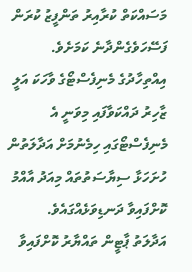މަސައްކަތް ކުރާއިރު ތަންފީޒު ކުރަން ފަސޭހަވެގެންދާނެ ކަމަށެވެ.
އިއްތިހާދުގެ މެނިފެސްޓޯގެ ވާހަކަ އަލީ ޒާހިރު ދައްކަވާފައި މިވަނީ އެ މެނިފެސްޓޯގައި ހިމެނުމަށް އަދާލަތުން ހުށަހަޅާ ސިޔާސަތުތައް މިއަދު އާއްމު ކޮށްފައިވާ ދަނޑިވަޅެއްގައެވެ.
އަދާލަތު ޕާޓީން ތައްޔާރު ކޮށްފައިވާ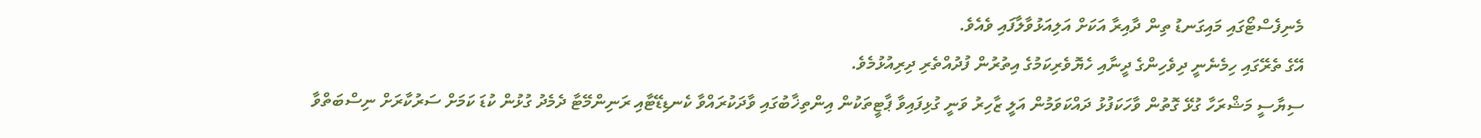މެނިފެސްޓޯގައި މައިގަނޑު ތިން ދާއިރާ އަކަށް އަލިއަޅުވާލާފައި ވެއެވެ.
އޭގެ ތެރޭގައި ހިމެނެނީ ދިވެހިންގެ ދީނާއި ހެޔޮވެރިކަމުގެ އިތުރުން ފުދުއްތެރި ދިރިއުޅުމެވެ.
ސިޔާސީ މަޝްރަހާ ގުޅޭ ގޮތުން ވާހަކަފުޅު ދައްކަވަމުން އަލީ ޒާހިރު ވަނީ ގުޅިފައިވާ ޕާޓީތަކުން އިންތިޚާބުގައި ވާދަކުރައްވާ ކެނޑިޑޭޓާއި ރަނިންމޭޓާ ދެމެދު ގުޅުން ކުޑަ ކަމަށް ސަރުކާރަށް ނިސްބަތްވާ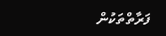ފަރާތްތަކުން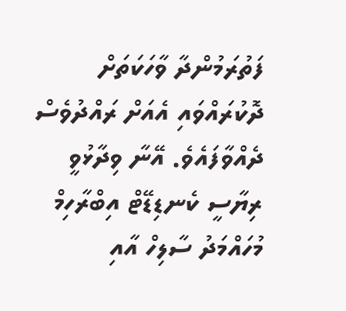ފަތުރަމުންދާ ވާހަކަތަށް ދޮކުރައްވައި އެއަށް ރައްދުވެސް ދެއްވާފައެވެ. އޭނާ ވިދާޅުވީ ރިޔާސީ ކެނޑިޑޭޓް އިބްރާހިމް މުހައްމަދު ސާލިހް އާއި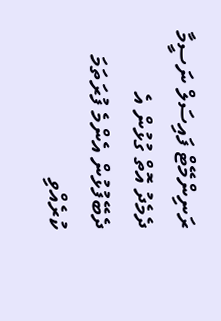ރަނިންމޭޓް ފައިސަލް ނަސީމާ ދެމެދު އޮތް ގުޅުން އެ ދެބޭފުޅުން އެންމެ ފުރަތަމަ ކުރެއްވި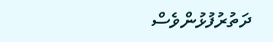ދަތުރުފުޅުންވެސް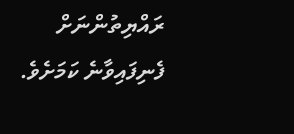ރައްޔިތުންނަށް ފެނިފައިވާނެ ކަމަށެވެ.